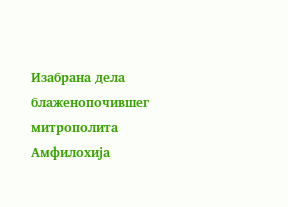Изабрана дела блаженопочившег митрополита Амфилохија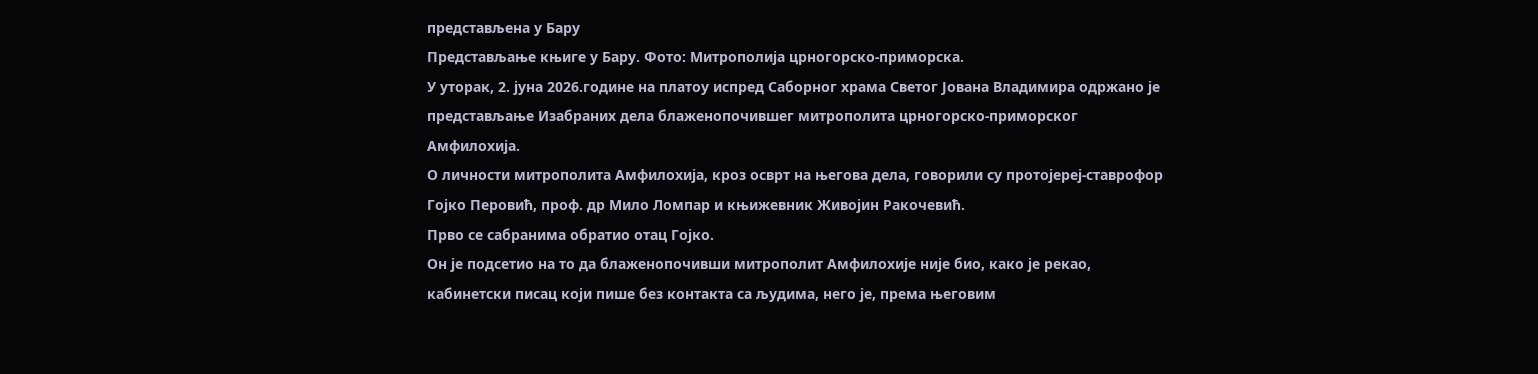представљена у Бару
Представљање књиге у Бару. Фото: Митрополија црногорско-приморска.
У уторак, 2. јуна 2026.године на платоу испред Саборног храма Светог Јована Владимира одржано је представљање Изабраних дела блаженопочившег митрополита црногорско-приморског Амфилохија.
О личности митрополита Амфилохија, кроз осврт на његова дела, говорили су протојереј-ставрофор Гојко Перовић, проф. др Мило Ломпар и књижевник Живојин Ракочевић.
Прво се сабранима обратио отац Гојко.
Он је подсетио на то да блаженопочивши митрополит Амфилохије није био, како је рекао, кабинетски писац који пише без контакта са људима, него је, према његовим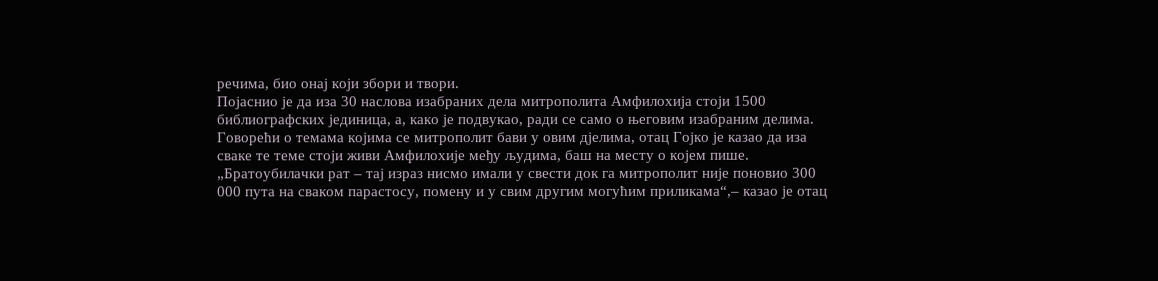речима, био онај који збори и твори.
Појаснио је да иза 30 наслова изабраних дела митрополита Амфилохија стоји 1500 библиографских јединица, а, како је подвукао, ради се само о његовим изабраним делима.
Говорећи о темама којима се митрополит бави у овим дјелима, отац Гојко је казао да иза сваке те теме стоји живи Амфилохије међу људима, баш на месту о којем пише.
„Братоубилачки рат – тај израз нисмо имали у свести док га митрополит није поновио 300 000 пута на сваком парастосу, помену и у свим другим могућим приликама“,– казао је отац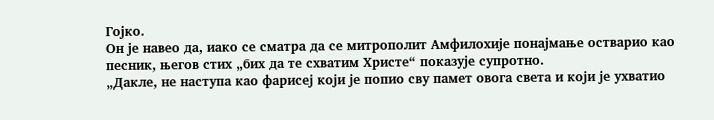Гојко.
Он је навео да, иако се сматра да се митрополит Амфилохије понајмање остварио као песник, његов стих „бих да те схватим Христе“ показује супротно.
„Дакле, не наступа као фарисеј који је попио сву памет овога света и који је ухватио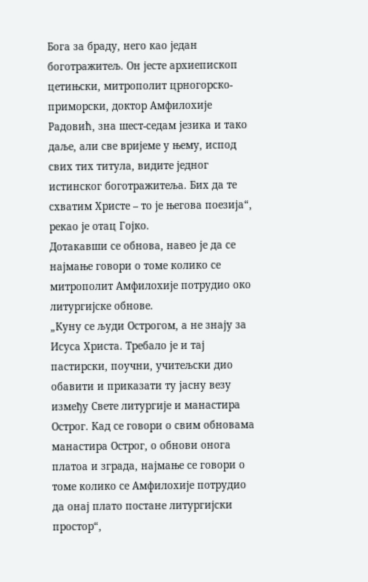Бога за браду, него као један боготражитељ. Он јесте архиепископ цетињски, митрополит црногорско-приморски, доктор Амфилохије Радовић, зна шест-седам језика и тако даље, али све вријеме у њему, испод свих тих титула, видите једног истинског боготражитеља. Бих да те схватим Христе – то је његова поезија“, рекао је отац Гојко.
Дотакавши се обнова, навео је да се најмање говори о томе колико се митрополит Амфилохије потрудио око литургијске обнове.
„Куну се људи Острогом, а не знају за Исуса Христа. Требало је и тај пастирски, поучни, учитељски дио обавити и приказати ту јасну везу између Свете литургије и манастира Острог. Кад се говори о свим обновама манастира Острог, о обнови онога платоа и зграда, најмање се говори о томе колико се Амфилохије потрудио да онај плато постане литургијски простор“,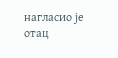нагласио је отац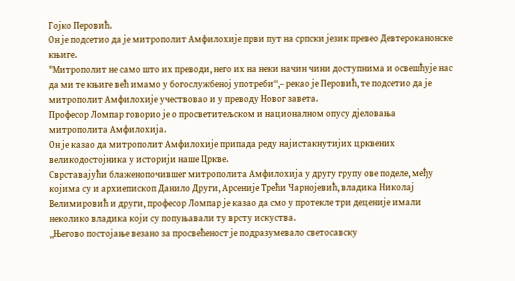Гојко Перовић.
Он је подсетио да је митрополит Амфилохије први пут на српски језик превео Девтероканонске књиге.
"Митрополит не само што их преводи, него их на неки начин чини доступнима и освешћује нас да ми те књиге већ имамо у богослужбеној употреби“,– рекао је Перовић, те подсетио да је митрополит Амфилохије учествовао и у преводу Новог завета.
Професор Ломпар говорио је о просветитељском и националном опусу дјеловања митрополита Амфилохија.
Он је казао да митрополит Амфилохије припада реду најистакнутијих црквених великодостојника у историји наше Цркве.
Сврставајући блаженопочившег митрополита Амфилохија у другу групу ове поделе, међу којима су и архиепископ Данило Други, Арсеније Трећи Чарнојевић, владика Николај Велимировић и други, професор Ломпар је казао да смо у протекле три деценије имали неколико владика који су попуњавали ту врсту искуства.
„Његово постојање везано за просвећеност је подразумевало светосавску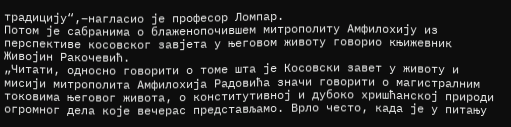традицију“,–нагласио је професор Ломпар.
Потом је сабранима о блаженопочившем митрополиту Амфилохију из перспективе косовског завјета у његовом животу говорио књижевник Живојин Ракочевић.
„Читати, односно говорити о томе шта је Косовски завет у животу и мисији митрополита Амфилохија Радовића значи говорити о магистралним токовима његовог живота, о конститутивној и дубоко хришћанској природи огромног дела које вечерас представљамо. Врло често, када је у питању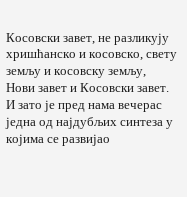Косовски завет, не разликују хришћанско и косовско, свету земљу и косовску земљу, Нови завет и Косовски завет. И зато је пред нама вечерас једна од најдубљих синтеза у којима се развијао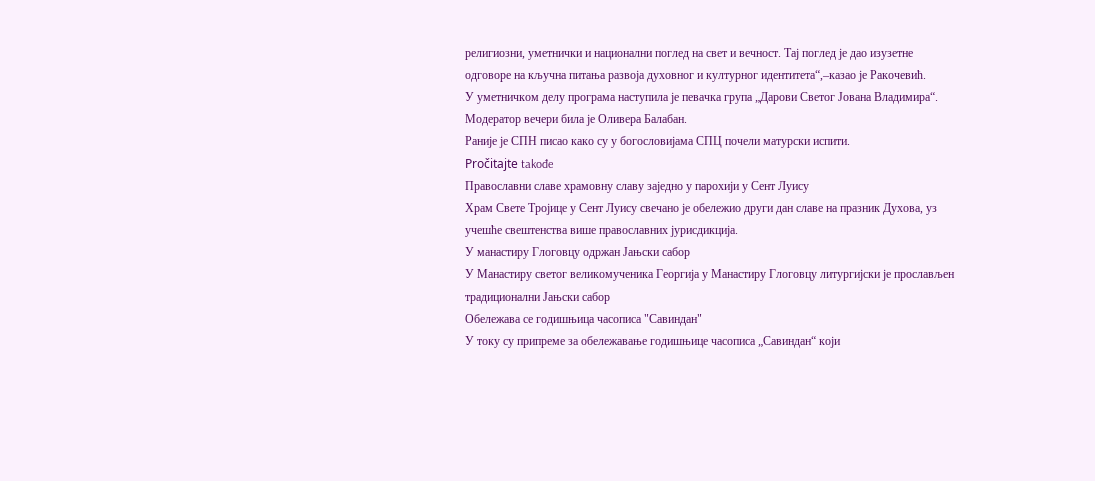религиозни, уметнички и национални поглед на свет и вечност. Тај поглед је дао изузетне одговоре на кључна питања развоја духовног и културног идентитета“,–казао је Ракочевић.
У уметничком делу програма наступила је певачка група „Дарови Светог Јована Владимира“.
Модератор вечери била је Оливера Балабан.
Раније је СПН писао како су у богословијама СПЦ почели матурски испити.
Pročitajte takođe
Православни славе храмовну славу заједно у парохији у Сент Луису
Храм Свете Тројице у Сент Луису свечано је обележио други дан славе на празник Духова, уз учешће свештенства више православних јурисдикција.
У манастиру Глоговцу одржан Јањски сабор
У Манастиру светог великомученика Георгија у Манастиру Глоговцу литургијски је прослављен традиционални Јањски сабор
Обележава се годишњица часописа "Савиндан"
У току су припреме за обележавање годишњице часописа „Савиндан“ који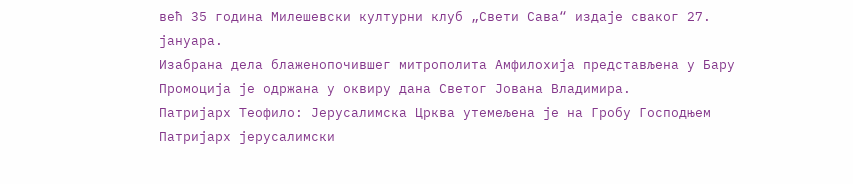већ 35 година Милешевски културни клуб „Свети Сава“ издаје сваког 27. јануара.
Изабрана дела блаженопочившег митрополита Амфилохија представљена у Бару
Промоција је одржана у оквиру дана Светог Јована Владимира.
Патријарх Теофило: Јерусалимска Црква утемељена је на Гробу Господњем
Патријарх јерусалимски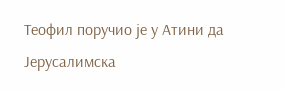Теофил поручио је у Атини да Јерусалимска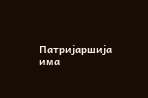Патријаршија има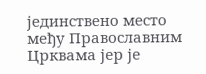јединствено место међу Православним Црквама јер је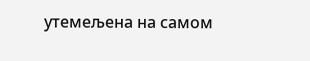утемељена на самом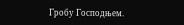Гробу Господњем.